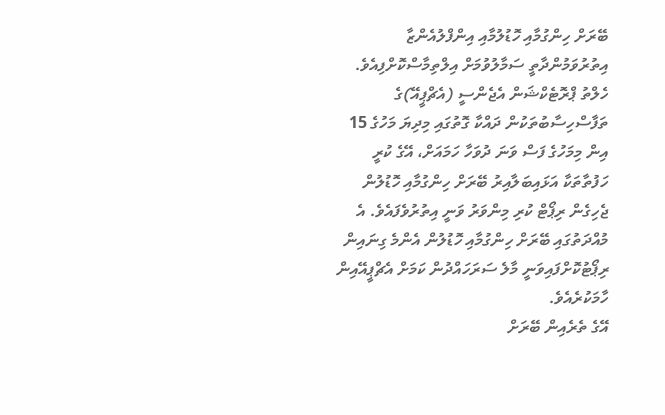ބޭރަށް ހިންގުމާއި ހޮޑުލުމާއި އިންފްލުއެންޒާ އިތުރުވަމުންދާތީ ސަމާލުވުމަށް އިލްތިމާސްކޮށްފިއެވެ.
ހެލްތު ޕްރޮޓެކްޝަން އެޖެންސީ (އެޗްޕީއޭ)ގެ ތަފާސްހިސާބުތަކުން ދައްކާ ގޮތުގައި މިދިޔަ މަހުގެ 15 އިން މިމަހުގެ ފަސް ވަނަ ދުވަހާ ހަމައަށް، އޭގެ ކުރީ ހަފުތާތަކާ އަޅައިބަލާއިރު ބޭރަށް ހިންގުމާއި ހޮޑުލުން ޖެހިގެން ރިޕޯޓް ކުރި މިންވަރު ވަނީ އިތުރުވެފައެވެ. އެ މުއްދަތުގައި ބޭރަށް ހިންގުމާއި ހޮޑުލުން އެންމެ ގިނައިން ރިޕޯޓުކޮށްފައިވަނީ މާލެ ސަރަހައްދުން ކަމަށް އެޗްޕީއޭއިން ހާމަކުރެއެވެ.
އޭގެ ތެރެއިން ބޭރަށް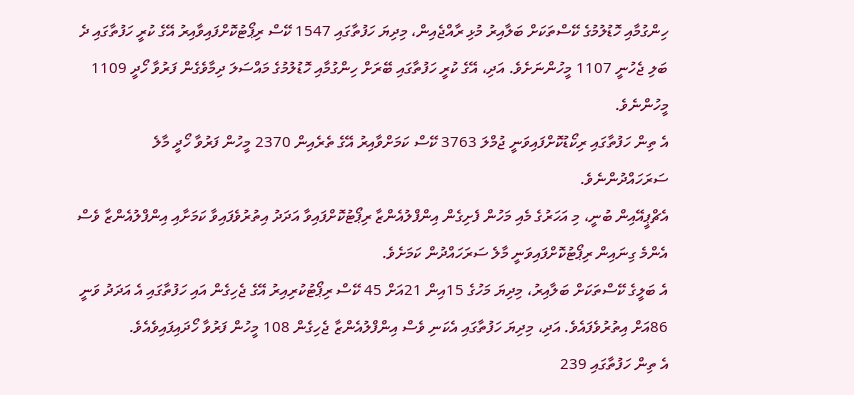ހިންގުމާއި ހޮޑުލުމުގެ ކޭސްތަކަށް ބަލާއިރު މުޅި ރާއްޖެއިން، މިދިޔަ ހަފުތާގައި 1547 ކޭސް ރިޕޯޓުކޮށްފައިވާއިރު އޭގެ ކުރީ ހަފުތާގައި ދެ ބަލި ޖެހުނީ 1107 މީހުންނަށެވެ. އަދި، އޭގެ ކުރީ ހަފުތާގައި ބޭރަށް ހިންގުމާއި ހޮޑުލުމުގެ މައްސަލަ ދިމާވެގެން ފަރުވާ ހޯދީ 1109 މީހުންނެވެ.
އެ ތިން ހަފުތާގައި ރިކޯޑުކޮށްފައިވަނީ ޖުމްލަ 3763 ކޭސް ކަމަށްވާއިރު އޭގެ ތެރެއިން 2370 މީހުން ފަރުވާ ހޯދީ މާލެ ސަރަހައްދުންނެވެ.
އެޗްޕީއޭއިން ބުނީ، މި އަހަރުގެ މެއި މަހުން ފެށިގެން އިންފްލުއެންޒާ ރިޕޯޓުކޮށްފައިވާ އަދަދު އިތުރުވެފައިވާ ކަމަށާއި އިންފްލުއެންޒާ ވެސް އެންމެ ގިނައިން ރިޕޯޓުކޮށްފައިވަނީ މާލެ ސަރަހައްދުން ކަމަށެވެ.
އެ ބަލީގެ ކޭސްތަކަށް ބަލާއިރު، މިދިޔަ މަހުގެ 15އިން 21އަށް 45 ކޭސް ރިޕޯޓުކުރިއިރު އޭގެ ޖެހިގެން އައި ހަފުތާގައި އެ އަދަދު ވަނީ 86އަށް އިތުރުވެފައެވެ. އަދި، މިދިޔަ ހަފުތާގައި އެކަނި ވެސް އިންފްލުއެންޒާ ޖެހިގެން 108 މީހުން ފަރުވާ ހޯދައިފައިވެއެވެ.
އެ ތިން ހަފުތާގައި 239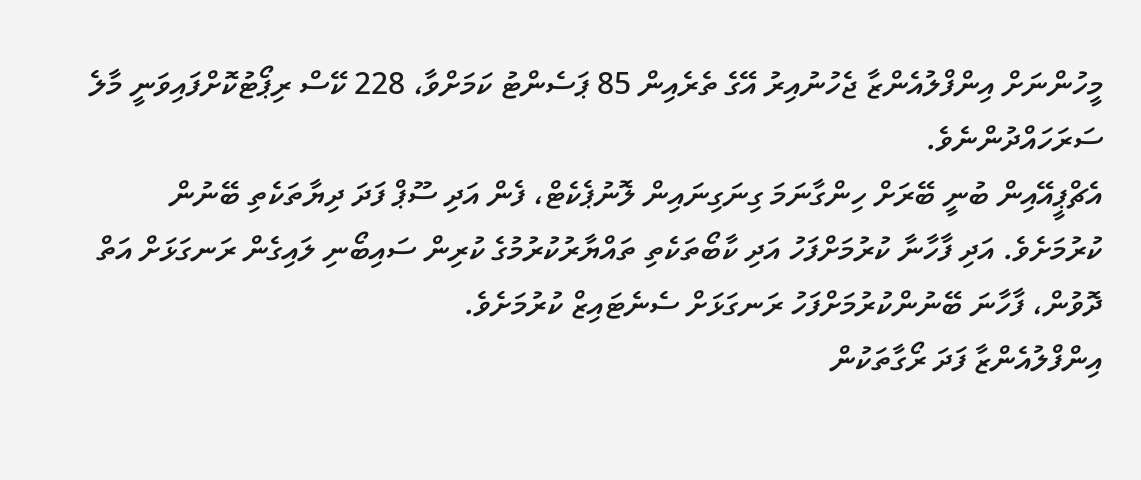މީހުންނަށް އިންފްލުއެންޒާ ޖެހުނުއިރު އޭގެ ތެރެއިން 85 ޕަސެންޓު ކަމަށްވާ، 228 ކޭސް ރިޕޯޓުކޮށްފައިވަނީ މާލެ ސަރަހައްދުންނެވެ.
އެޗްޕީއޭއިން ބުނީ ބޭރަށް ހިންގާނަމަ ގިނަގިނައިން ލޮނުޕެކެޓް، ފެން އަދި ސޫޕް ފަދަ ދިޔާތަކެތި ބޭނުން ކުރުމަށެވެ. އަދި ފާހާނާ ކުރުމަށްފަހު އަދި ކާބޯތަކެތި ތައްޔާރުކުރުމުގެ ކުރިން ސައިބޯނި ލައިގެން ރަނގަޅަށް އަތް ދޮވުން، ފާހާނަ ބޭނުންކުރުމަށްފަހު ރަނގަޅަށް ސެނެޓައިޒް ކުރުމަށެވެ.
އިންފްލުއެންޒާ ފަދަ ރޯގާތަކުން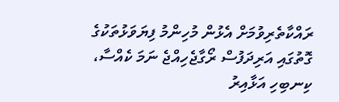ރައްކާތެރިވުމަށް އެޅުން މުހިންމު ފިޔަވަޅުތަކުގެ ގޮތުގައި އަރިދަފުސް ރޯގާޖެހިއްޖެ ނަމަ ކެއްސާ، ކިނބިހި އަޅާއިރު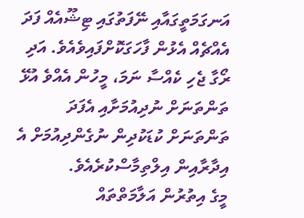އަނގަމަތީގައާއި ނޭފަތުގައި ޓިޝޫއެއް ފަދަ އެއްޗެއް އެޅުން ފާހަގަކޮށްފައިވެއެވެ. އަދި ރޯގާ ޖެހި ކެއްސާ ނަމަ، މީހުން އެއްވެ އުޅޭ ތަންތަނަށް ނުދިއުމަށާއި އެފަދަ ތަންތަނަށް ކުޑަކުދިން ނުގެންދިއުމަށް އެ އިދާރާއިން އިލްތިމާސްކުރެއެވެ.
މީގެ އިތުރުން އަލާމަތްތައް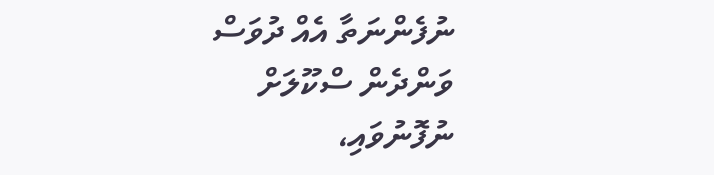ނުފެންނަތާ އެއް ދުވަސް ވަންދެން ސްކޫލަށް ނުފޮނުވައި،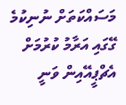މަސައްކަތަށް ނުނިކުމެ ގޭގައި އަރާމު ކުރުމަށް އެޗްޕީއޭއިން ވަނީ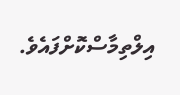އިލްތިމާސްކޮށްފައެވެ.